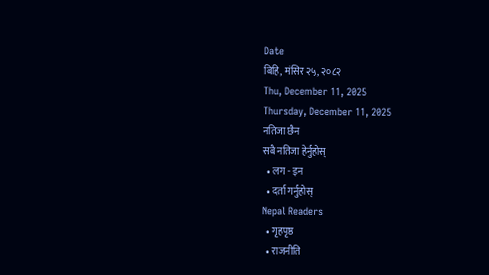Date
बिहि, मंसिर २५, २०८२
Thu, December 11, 2025
Thursday, December 11, 2025
नतिजा छैन
सबै नतिजा हेर्नुहोस्
  • लग - इन
  • दर्ता गर्नुहोस्
Nepal Readers
  • गृहपृष्ठ
  • राजनीति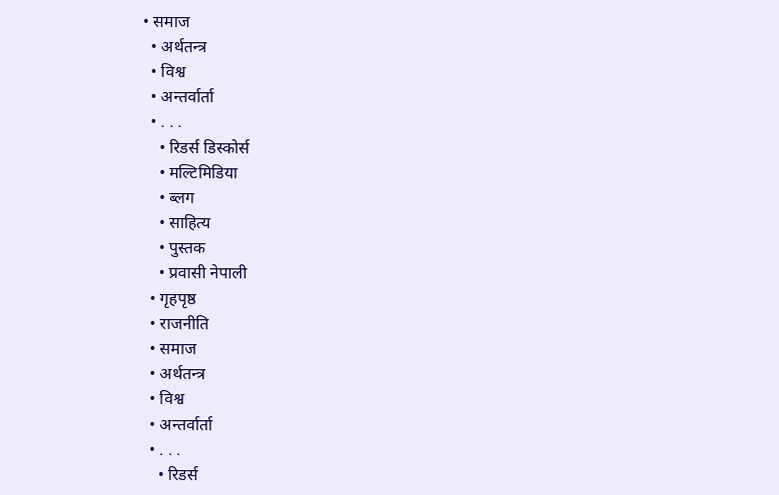• समाज
  • अर्थतन्त्र
  • विश्व
  • अन्तर्वार्ता
  • . . .
    • रिडर्स डिस्कोर्स
    • मल्टिमिडिया
    • ब्लग
    • साहित्य
    • पुस्तक
    • प्रवासी नेपाली
  • गृहपृष्ठ
  • राजनीति
  • समाज
  • अर्थतन्त्र
  • विश्व
  • अन्तर्वार्ता
  • . . .
    • रिडर्स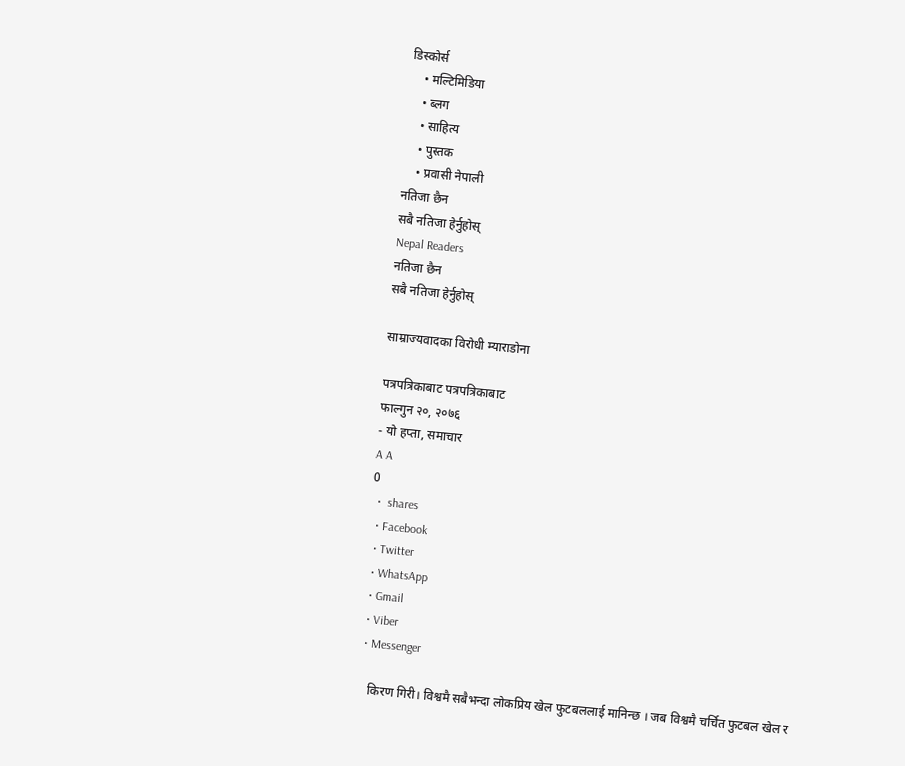डिस्कोर्स
    • मल्टिमिडिया
    • ब्लग
    • साहित्य
    • पुस्तक
    • प्रवासी नेपाली
नतिजा छैन
सबै नतिजा हेर्नुहोस्
Nepal Readers
नतिजा छैन
सबै नतिजा हेर्नुहोस्

साम्राज्यवादका विरोधी म्याराडोना

पत्रपत्रिकाबाट पत्रपत्रिकाबाट
फाल्गुन २०, २०७६
- यो हप्ता, समाचार
A A
0
  •  shares
  • Facebook
  • Twitter
  • WhatsApp
  • Gmail
  • Viber
  • Messenger

    किरण गिरी। विश्वमै सबैभन्दा लोकप्रिय खेल फुटबललाई मानिन्छ । जब विश्वमै चर्चित फुटबल खेल र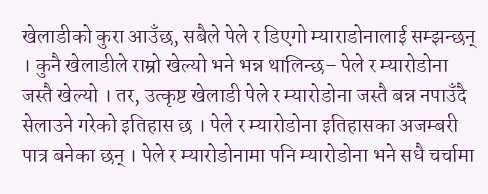खेलाडीको कुरा आउँछ, सबैले पेले र डिएगो म्याराडोनालाई सम्झन्छन् । कुनै खेलाडीले राम्रो खेल्यो भने भन्न थालिन्छ– पेले र म्यारोडोना जस्तै खेल्यो । तर, उत्कृष्ट खेलाडी पेले र म्यारोडोना जस्तै बन्न नपाउँदै सेलाउने गरेको इतिहास छ । पेले र म्यारोडोना इतिहासका अजम्बरी पात्र बनेका छन् । पेले र म्यारोडोनामा पनि म्यारोडोना भने सधै चर्चामा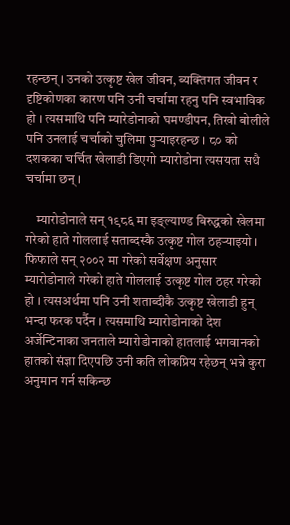रहन्छन् । उनको उत्कृष्ट खेल जीवन, ब्यक्तिगत जीवन र दृष्टिकोणका कारण पनि उनी चर्चामा रहनु पनि स्वभाविक हो । त्यसमाथि पनि म्यारेडोनाको घमण्डीपन, तिखो बोलीले पनि उनलाई चर्चाको चुलिमा पुर्‍याइरहन्छ । ८० को दशकका चर्चित खेलाडी डिएगो म्यारोडोना त्यसयता सधै चर्चामा छन् ।

    म्यारोडोनाले सन् १९८६ मा इङ्ल्याण्ड बिरुद्धको खेलमा गरेको हाते गोललाई सताब्दस्कै उत्कृष्ट गोल ठहर्‍याइयो । फिफाले सन् २००२ मा गरेको सर्वेक्षण अनुसार म्यारोडोनाले गरेको हाते गोललाई उत्कृष्ट गोल ठहर गरेको हो । त्यसअर्थमा पनि उनी शताब्दीकै उत्कृष्ट खेलाडी हुन् भन्दा फरक पर्दैन । त्यसमाथि म्यारोडोनाको देश अर्जेन्टिनाका जनताले म्यारोडोनाको हातलाई भगवानको हातको संज्ञा दिएपछि उनी कति लोकप्रिय रहेछन् भन्ने कुरा अनुमान गर्न सकिन्छ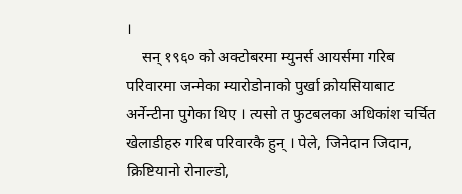।
    सन् १९६० को अक्टोबरमा म्युनर्स आयर्समा गरिब परिवारमा जन्मेका म्यारोडोनाको पुर्खा क्रोयसियाबाट अर्नेन्टीना पुगेका थिए । त्यसो त फुटबलका अधिकांश चर्चित खेलाडीहरु गरिब परिवारकै हुन् । पेले, जिनेदान जिदान, क्रिष्टियानो रोनाल्डो,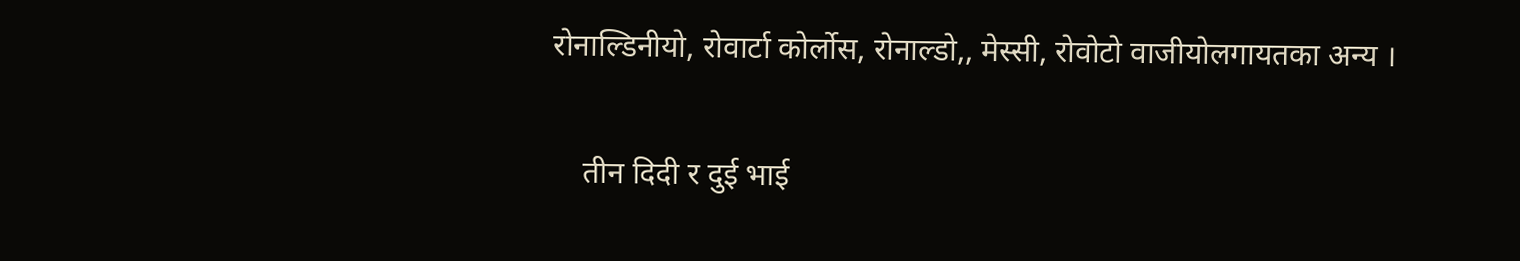रोनाल्डिनीयो, रोवार्टा कोर्लोस, रोनाल्डो,, मेस्सी, रोवोटो वाजीयोलगायतका अन्य ।

    तीन दिदी र दुई भाई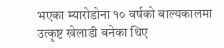भएका म्यारोडोना १० वर्षको बाल्यकालमा उत्कृष्ट खेलाडी बनेका थिए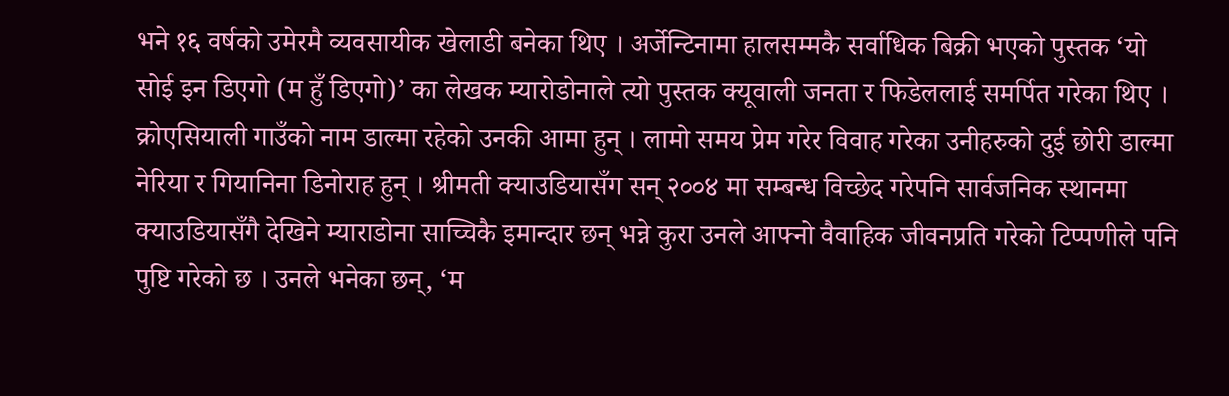भने १६ वर्षको उमेरमै व्यवसायीक खेलाडी बनेका थिए । अर्जेन्टिनामा हालसम्मकै सर्वाधिक बिक्री भएको पुस्तक ‘यो सोई इन डिएगो (म हुँ डिएगो)’ का लेखक म्यारोडोनाले त्यो पुस्तक क्यूवाली जनता र फिडेललाई समर्पित गरेका थिए । क्रोएसियाली गाउँको नाम डाल्मा रहेको उनकी आमा हुन् । लामो समय प्रेम गरेर विवाह गरेका उनीहरुको दुई छोरी डाल्मा नेरिया र गियानिना डिनोराह हुन् । श्रीमती क्याउडियासँग सन् २००४ मा सम्बन्ध विच्छेद गरेपनि सार्वजनिक स्थानमा क्याउडियासँगै देखिने म्याराडोना साच्चिकै इमान्दार छन् भन्ने कुरा उनले आफ्नो वैवाहिक जीवनप्रति गरेको टिप्पणीले पनि पुष्टि गरेको छ । उनले भनेका छन्, ‘म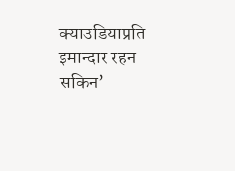क्याउडियाप्रति इमान्दार रहन सकिन’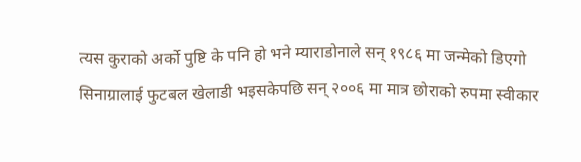त्यस कुराको अर्को पुष्टि के पनि हो भने म्याराडोनाले सन् १९८६ मा जन्मेको डिएगो सिनाग्रालाई फुटबल खेलाडी भइसकेपछि सन् २००६ मा मात्र छोराको रुपमा स्वीकार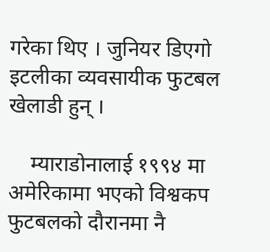गरेका थिए । जुनियर डिएगो इटलीका व्यवसायीक फुटबल खेलाडी हुन् ।

    म्याराडोनालाई १९९४ मा अमेरिकामा भएको विश्वकप फुटबलको दौरानमा नै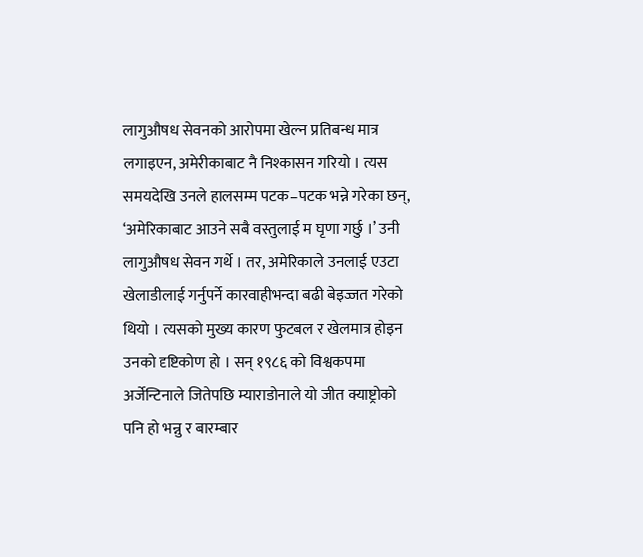लागुऔषध सेवनको आरोपमा खेल्न प्रतिबन्ध मात्र लगाइएन, अमेरीकाबाट नै निश्कासन गरियो । त्यस समयदेखि उनले हालसम्म पटक–पटक भन्ने गरेका छन्, ‘अमेरिकाबाट आउने सबै वस्तुलाई म घृणा गर्छु ।’ उनी लागुऔषध सेवन गर्थे । तर, अमेरिकाले उनलाई एउटा खेलाडीलाई गर्नुपर्ने कारवाहीभन्दा बढी बेइज्जत गरेको थियो । त्यसको मुख्य कारण फुटबल र खेलमात्र होइन उनको दृष्टिकोण हो । सन् १९८६ को विश्वकपमा अर्जेन्टिनाले जितेपछि म्याराडोनाले यो जीत क्याष्ट्रोको पनि हो भन्नु र बारम्बार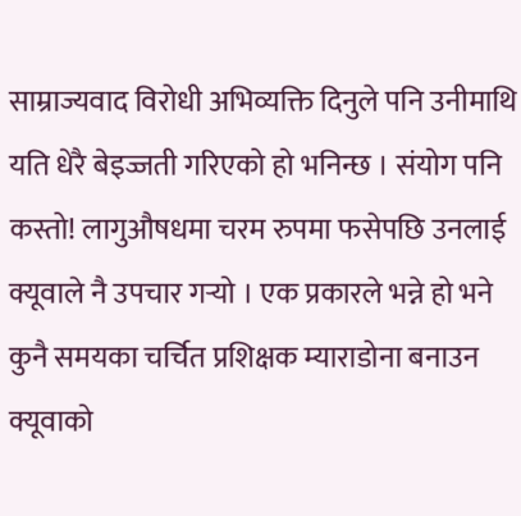साम्राज्यवाद विरोधी अभिव्यक्ति दिनुले पनि उनीमाथि यति धेरै बेइज्जती गरिएको हो भनिन्छ । संयोग पनि कस्तो! लागुऔषधमा चरम रुपमा फसेपछि उनलाई क्यूवाले नै उपचार गर्‍यो । एक प्रकारले भन्ने हो भने कुनै समयका चर्चित प्रशिक्षक म्याराडोना बनाउन क्यूवाको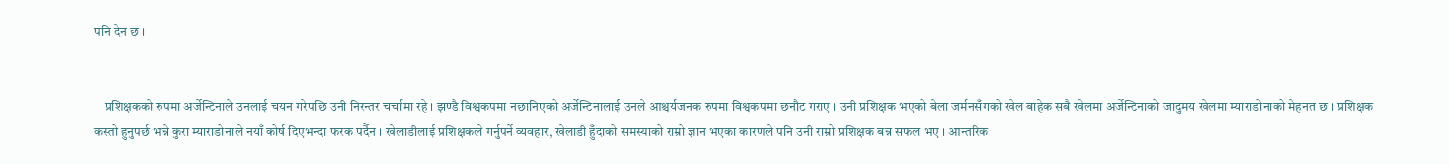पनि देन छ ।


    प्रशिक्षकको रुपमा अर्जेन्टिनाले उनलाई चयन गरेपछि उनी निरन्तर चर्चामा रहे । झण्डै विश्वकपमा नछानिएको अर्जेन्टिनालाई उनले आश्चर्यजनक रुपमा विश्वकपमा छनौट गराए । उनी प्रशिक्षक भएको बेला जर्मनसँगको खेल बाहेक सबै खेलमा अर्जेन्टिनाको जादुमय खेलमा म्याराडोनाको मेहनत छ । प्रशिक्षक कस्तो हुनुपर्छ भन्ने कुरा म्याराडोनाले नयाँ कोर्ष दिएभन्दा फरक पर्दैन । खेलाडीलाई प्रशिक्षकले गर्नुपर्ने व्यवहार, खेलाडी हुँदाको समस्याको राम्रो ज्ञान भएका कारणले पनि उनी राम्रो प्रशिक्षक बन्न सफल भए । आन्तरिक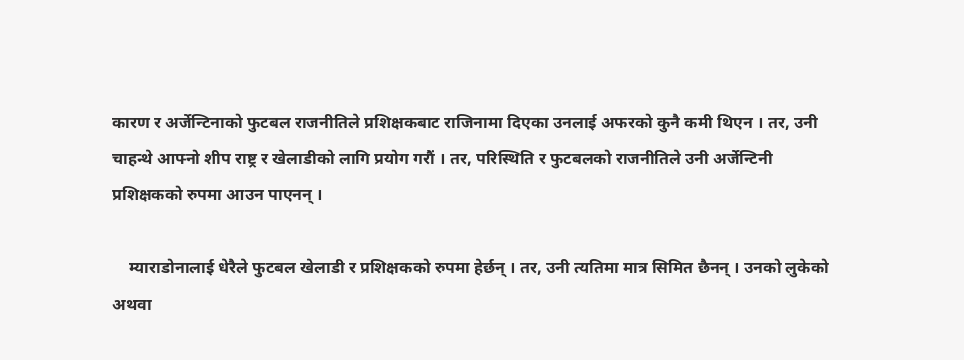कारण र अर्जेन्टिनाको फुटबल राजनीतिले प्रशिक्षकबाट राजिनामा दिएका उनलाई अफरको कुनै कमी थिएन । तर, उनी चाहन्थे आफ्नो शीप राष्ट्र र खेलाडीको लागि प्रयोग गरौं । तर, परिस्थिति र फुटबलको राजनीतिले उनी अर्जेन्टिनी प्रशिक्षकको रुपमा आउन पाएनन् ।

    म्याराडोनालाई धेरैले फुटबल खेलाडी र प्रशिक्षकको रुपमा हेर्छन् । तर, उनी त्यतिमा मात्र सिमित छैनन् । उनको लुकेको अथवा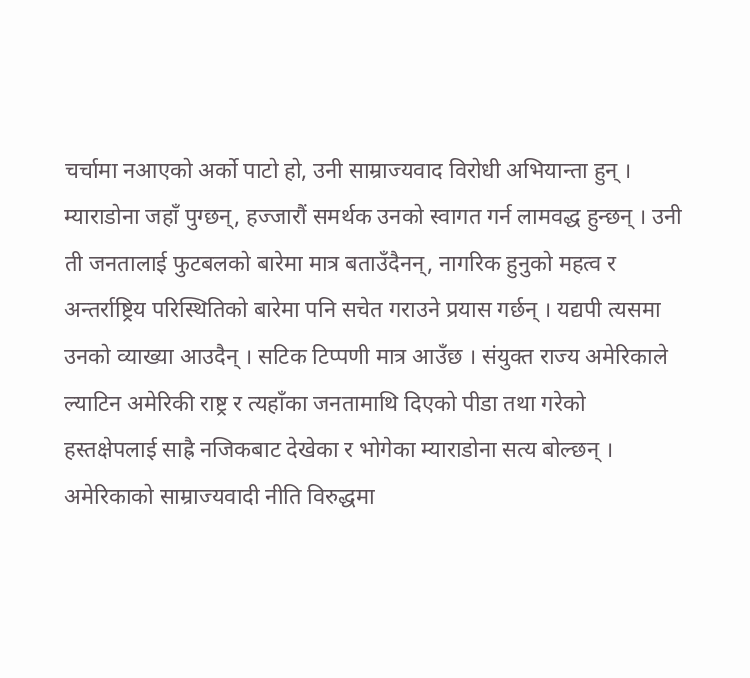चर्चामा नआएको अर्को पाटो हो, उनी साम्राज्यवाद विरोधी अभियान्ता हुन् । म्याराडोना जहाँ पुग्छन्, हज्जारौं समर्थक उनको स्वागत गर्न लामवद्ध हुन्छन् । उनी ती जनतालाई फुटबलको बारेमा मात्र बताउँदैनन्, नागरिक हुनुको महत्व र अन्तर्राष्ट्रिय परिस्थितिको बारेमा पनि सचेत गराउने प्रयास गर्छन् । यद्यपी त्यसमा उनको व्याख्या आउदैन् । सटिक टिप्पणी मात्र आउँछ । संयुक्त राज्य अमेरिकाले ल्याटिन अमेरिकी राष्ट्र र त्यहाँका जनतामाथि दिएको पीडा तथा गरेको हस्तक्षेपलाई साह्रै नजिकबाट देखेका र भोगेका म्याराडोना सत्य बोल्छन् । अमेरिकाको साम्राज्यवादी नीति विरुद्धमा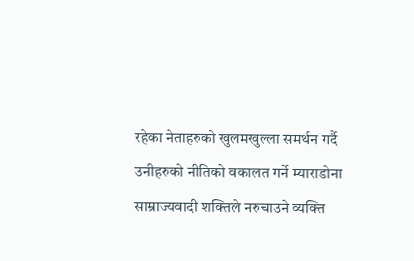रहेका नेताहरुको खुलमखुल्ला समर्थन गर्दै उनीहरुको नीतिको वकालत गर्ने म्याराडोना साम्राज्यवादी शक्तिले नरुचाउने व्यक्ति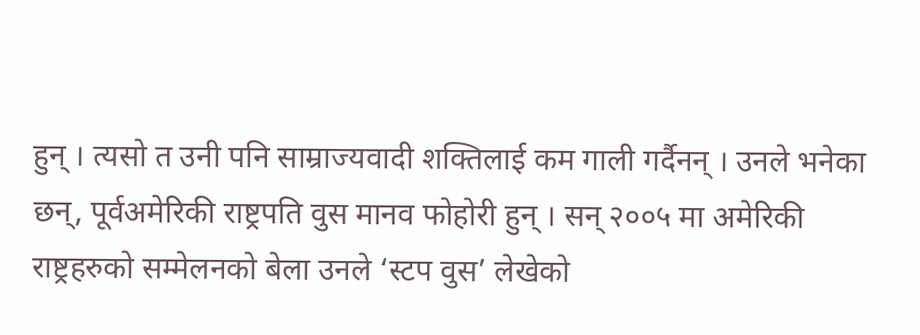हुन् । त्यसो त उनी पनि साम्राज्यवादी शक्तिलाई कम गाली गर्दैनन् । उनले भनेका छन्, पूर्वअमेरिकी राष्ट्रपति वुस मानव फोहोरी हुन् । सन् २००५ मा अमेरिकी राष्ट्रहरुको सम्मेलनको बेला उनले ‘स्टप वुस’ लेखेको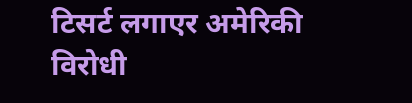टिसर्ट लगाएर अमेरिकी विरोधी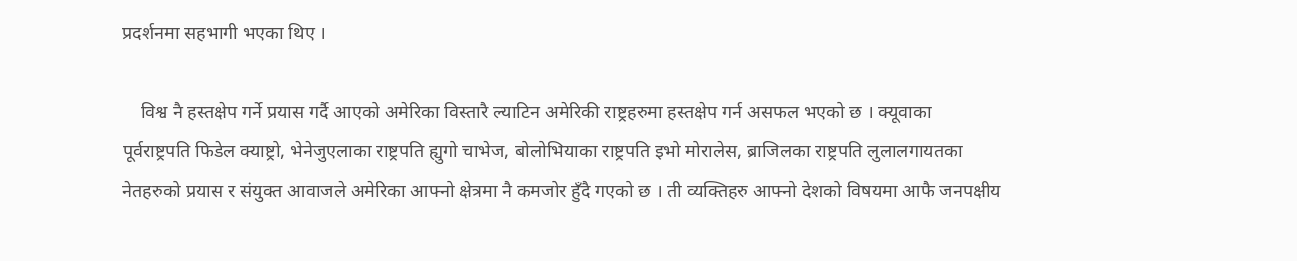प्रदर्शनमा सहभागी भएका थिए ।

    विश्व नै हस्तक्षेप गर्ने प्रयास गर्दै आएको अमेरिका विस्तारै ल्याटिन अमेरिकी राष्ट्रहरुमा हस्तक्षेप गर्न असफल भएको छ । क्यूवाका पूर्वराष्ट्रपति फिडेल क्याष्ट्रो, भेनेजुएलाका राष्ट्रपति ह्युगो चाभेज, बोलोभियाका राष्ट्रपति इभो मोरालेस, ब्राजिलका राष्ट्रपति लुलालगायतका नेतहरुको प्रयास र संयुक्त आवाजले अमेरिका आफ्नो क्षेत्रमा नै कमजोर हुँदै गएको छ । ती व्यक्तिहरु आफ्नो देशको विषयमा आफै जनपक्षीय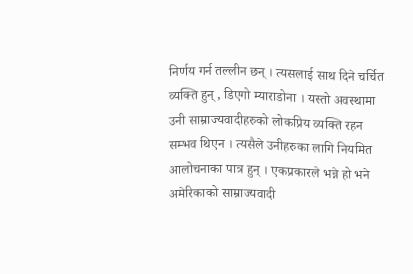निर्णय गर्न तल्लीन छन् । त्यसलाई साथ दिने चर्चित व्यक्ति हुन्, डिएगो म्याराडोना । यस्तो अवस्थामा उनी साम्राज्यवादीहरुको लोकप्रिय व्यक्ति रहन सम्भव थिएन । त्यसैले उनीहरुका लागि नियमित आलोचनाका पात्र हुन् । एकप्रकारले भन्ने हो भने अमेरिकाको साम्राज्यवादी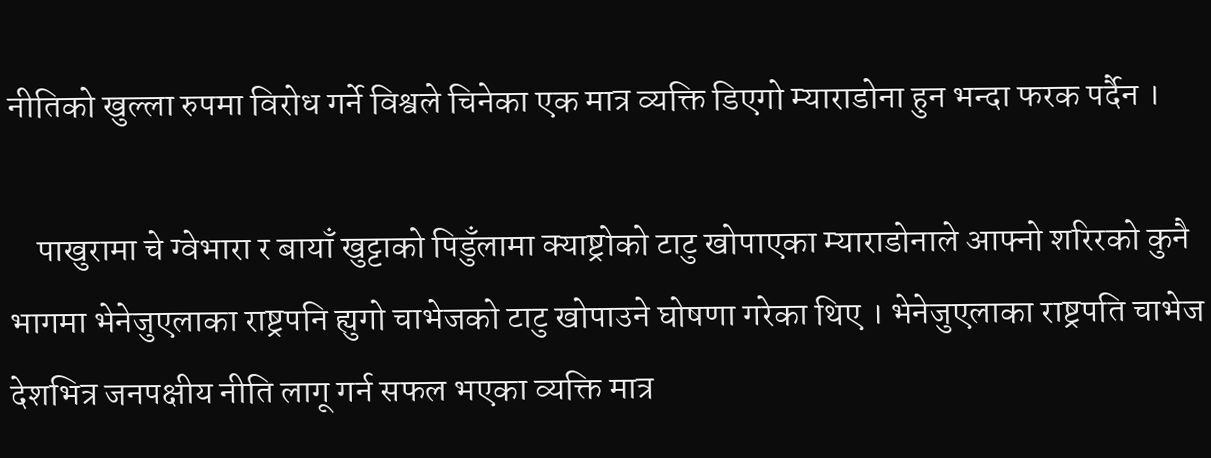नीतिको खुल्ला रुपमा विरोध गर्ने विश्वले चिनेका एक मात्र व्यक्ति डिएगो म्याराडोना हुन भन्दा फरक पर्दैन ।

    पाखुरामा चे ग्वेभारा र बायाँ खुट्टाको पिडुँलामा क्याष्ट्रोको टाटु खोपाएका म्याराडोनाले आफ्नो शरिरको कुनै भागमा भेनेजुएलाका राष्ट्रपनि ह्युगो चाभेजको टाटु खोपाउने घोषणा गरेका थिए । भेनेजुएलाका राष्ट्रपति चाभेज देशभित्र जनपक्षीय नीति लागू गर्न सफल भएका व्यक्ति मात्र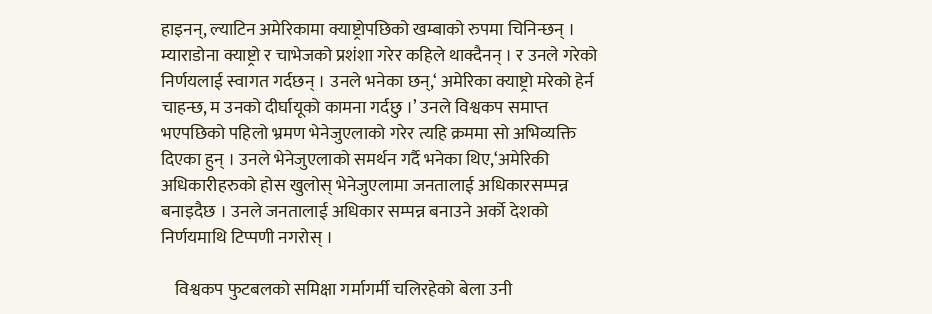हाइनन्, ल्याटिन अमेरिकामा क्याष्ट्रोपछिको खम्बाको रुपमा चिनिन्छन् । म्याराडोना क्याष्ट्रो र चाभेजको प्रशंशा गरेर कहिले थाक्दैनन् । र उनले गरेको निर्णयलाई स्वागत गर्दछन् । उनले भनेका छन्,‘ अमेरिका क्याष्ट्रो मरेको हेर्न चाहन्छ, म उनको दीर्घायूको कामना गर्दछु ।’ उनले विश्वकप समाप्त भएपछिको पहिलो भ्रमण भेनेजुएलाको गरेर त्यहि क्रममा सो अभिव्यक्ति दिएका हुन् । उनले भेनेजुएलाको समर्थन गर्दै भनेका थिए,‘अमेरिकी अधिकारीहरुको होस खुलोस् भेनेजुएलामा जनतालाई अधिकारसम्पन्न बनाइदैछ । उनले जनतालाई अधिकार सम्पन्न बनाउने अर्को देशको निर्णयमाथि टिप्पणी नगरोस् ।

    विश्वकप फुटबलको समिक्षा गर्मागर्मी चलिरहेको बेला उनी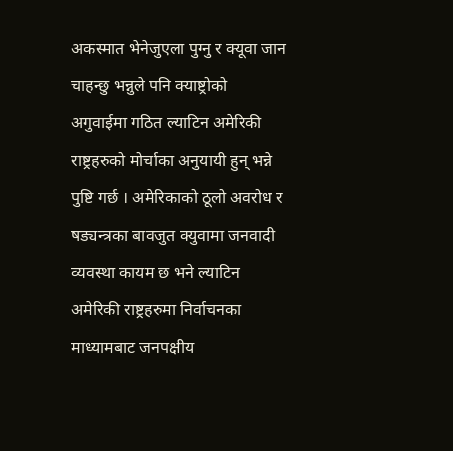अकस्मात भेनेजुएला पुग्नु र क्यूवा जान चाहन्छु भन्नुले पनि क्याष्ट्रोको अगुवाईमा गठित ल्याटिन अमेरिकी राष्ट्रहरुको मोर्चाका अनुयायी हुन् भन्ने पुष्टि गर्छ । अमेरिकाको ठूलो अवरोध र षड्यन्त्रका बावजुत क्युवामा जनवादी व्यवस्था कायम छ भने ल्याटिन अमेरिकी राष्ट्रहरुमा निर्वाचनका माध्यामबाट जनपक्षीय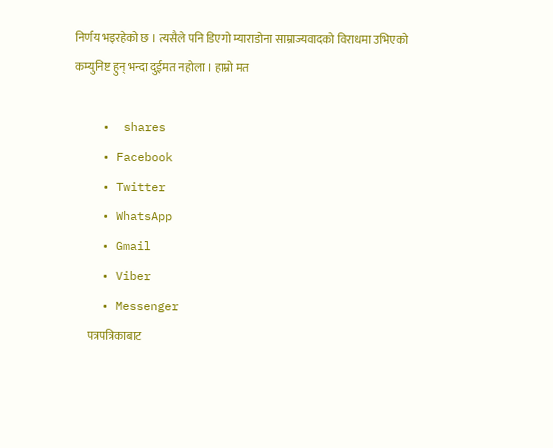निर्णय भइरहेको छ । त्यसैले पनि डिएगो म्याराडोना साम्राज्यवादको विराधमा उभिएको कम्युनिष्ट हुन् भन्दा दुईमत नहोला । हाम्रो मत

    •  shares
    • Facebook
    • Twitter
    • WhatsApp
    • Gmail
    • Viber
    • Messenger
      पत्रपत्रिकाबाट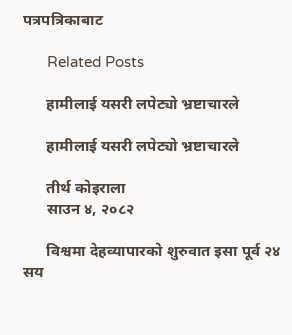पत्रपत्रिकाबाट

      Related Posts

      हामीलाई यसरी लपेट्यो भ्रष्टाचारले

      हामीलाई यसरी लपेट्यो भ्रष्टाचारले

      तीर्थ कोइराला
      साउन ४, २०८२

      विश्वमा देहव्यापारको शुरुवात इसा पूर्व २४ सय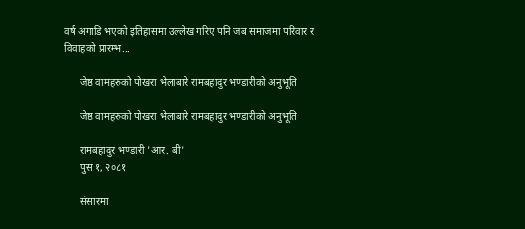वर्ष अगाडि भएको इतिहासमा उल्लेख गरिए पनि जब समाजमा परिवार र विवाहको प्रारम्भ...

      जेष्ठ वामहरुको पोखरा भेलाबारे रामबहादुर भण्डारीको अनुभूति

      जेष्ठ वामहरुको पोखरा भेलाबारे रामबहादुर भण्डारीको अनुभूति

      रामबहादुर भण्डारी 'आर. बी'
      पुस १, २०८१

      संसारमा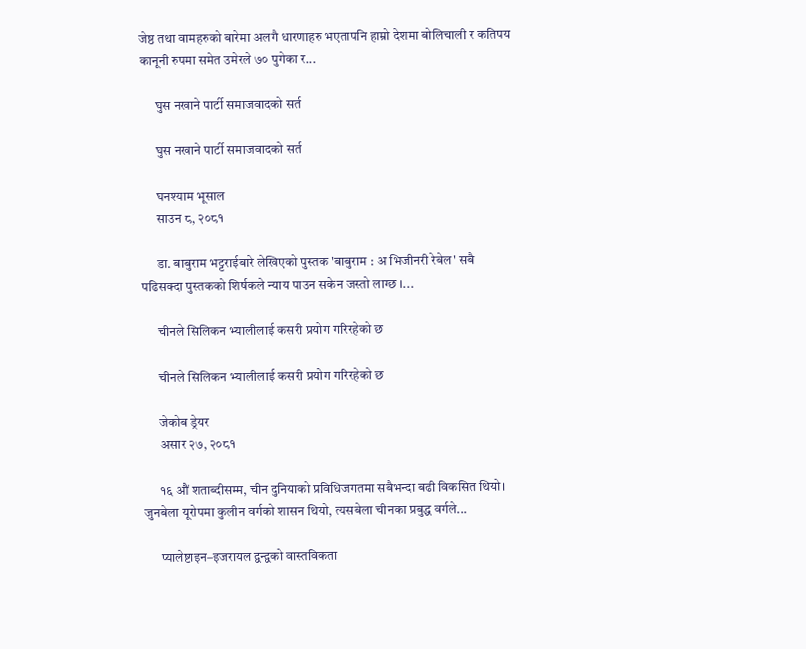जेष्ठ तथा वामहरुको बारेमा अलगै धारणाहरु भएतापनि हाम्रो देशमा बोलिचाली र कतिपय कानूनी रुपमा समेत उमेरले ७० पुगेका र...

      घुस नखाने पार्टी समाजवादको सर्त

      घुस नखाने पार्टी समाजवादको सर्त

      घनश्याम भूसाल
      साउन ८, २०८१

      डा. बाबुराम भट्टराईबारे लेखिएको पुस्तक 'बाबुराम : अ भिजीनरी रेबेल' सबै पढिसक्दा पुस्तकको शिर्षकले न्याय पाउन सकेन जस्तो लाग्छ ।...

      चीनले सिलिकन भ्यालीलाई कसरी प्रयोग गरिरहेको छ

      चीनले सिलिकन भ्यालीलाई कसरी प्रयोग गरिरहेको छ

      जेकोब ड्रेयर
      असार २७, २०८१

      १६ औं शताब्दीसम्म, चीन दुनियाको प्रविधिजगतमा सबैभन्दा बढी विकसित थियो। जुनबेला यूरोपमा कुलीन वर्गको शासन थियो, त्यसबेला चीनका प्रबुद्ध वर्गले...

      प्यालेष्टाइन–इजरायल द्वन्द्वको वास्तविकता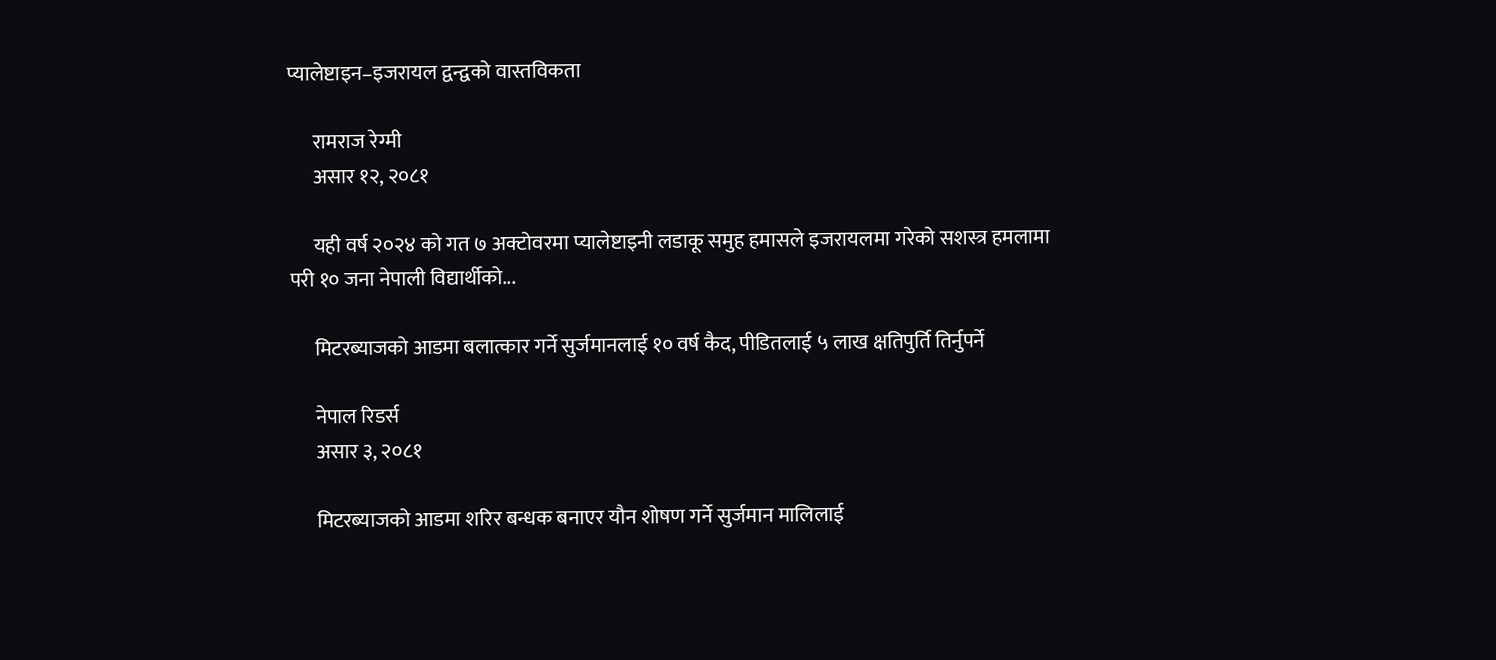प्यालेष्टाइन–इजरायल द्वन्द्वको वास्तविकता

      रामराज रेग्मी
      असार १२, २०८१

      यही वर्ष २०२४ को गत ७ अक्टोवरमा प्यालेष्टाइनी लडाकू समुह हमासले इजरायलमा गरेको सशस्त्र हमलामा परी १० जना नेपाली विद्यार्थीको...

      मिटरब्याजको आडमा बलात्कार गर्ने सुर्जमानलाई १० वर्ष कैद, पीडितलाई ५ लाख क्षतिपुर्ति तिर्नुपर्ने

      नेपाल रिडर्स
      असार ३, २०८१

      मिटरब्याजको आडमा शरिर बन्धक बनाएर यौन शोषण गर्ने सुर्जमान मालिलाई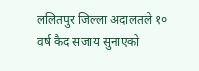ललितपुर जिल्ला अदालतले १० वर्ष कैद सजाय सुनाएको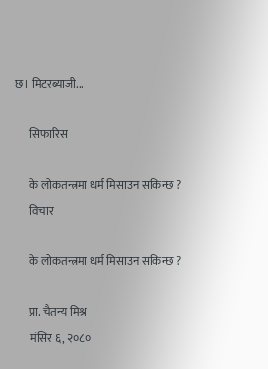छ। मिटरब्याजी...

      सिफारिस

      के लोकतन्त्रमा धर्म मिसाउन सकिन्छ ?
      विचार

      के लोकतन्त्रमा धर्म मिसाउन सकिन्छ ?

      प्रा. चैतन्य मिश्र
      मंसिर ६, २०८०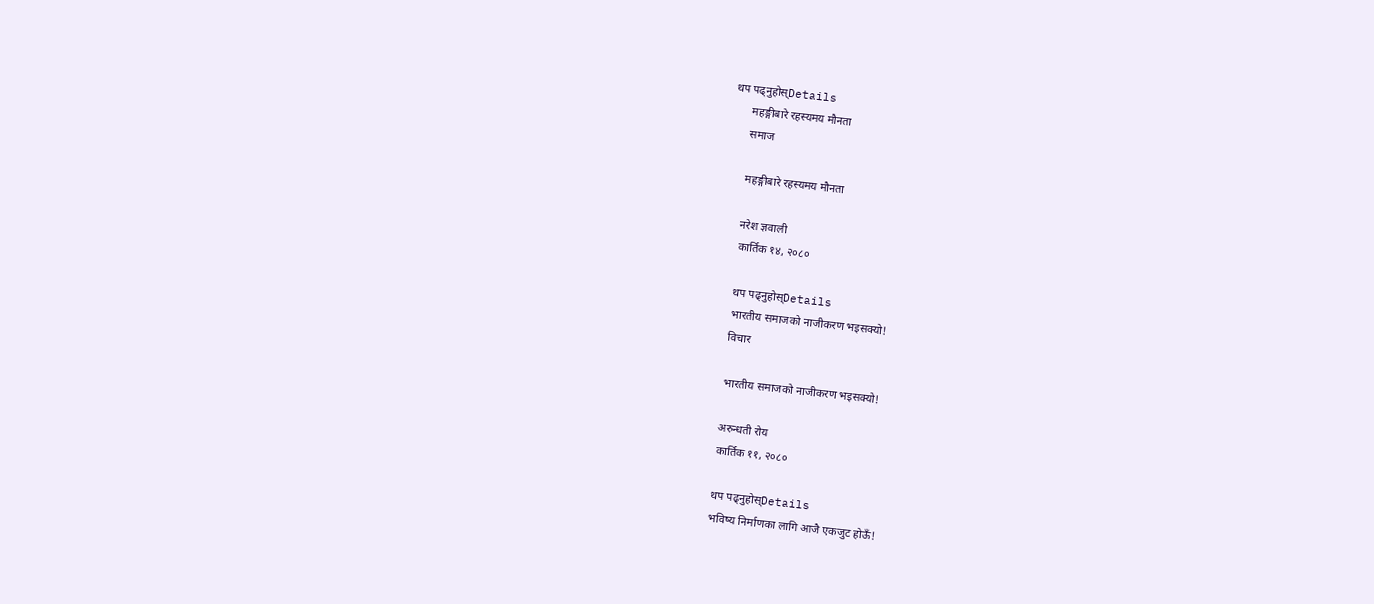थप पढ्नुहोस्Details
      महङ्गीबारे रहस्यमय मौनता
      समाज

      महङ्गीबारे रहस्यमय मौनता

      नरेश ज्ञवाली
      कार्तिक १४, २०८०

      थप पढ्नुहोस्Details
      भारतीय समाजको नाजीकरण भइसक्यो!
      विचार

      भारतीय समाजको नाजीकरण भइसक्यो!

      अरुन्धती रोय
      कार्तिक ११, २०८०

      थप पढ्नुहोस्Details
      भविष्य निर्माणका लागि आजै एकजुट होऊँ!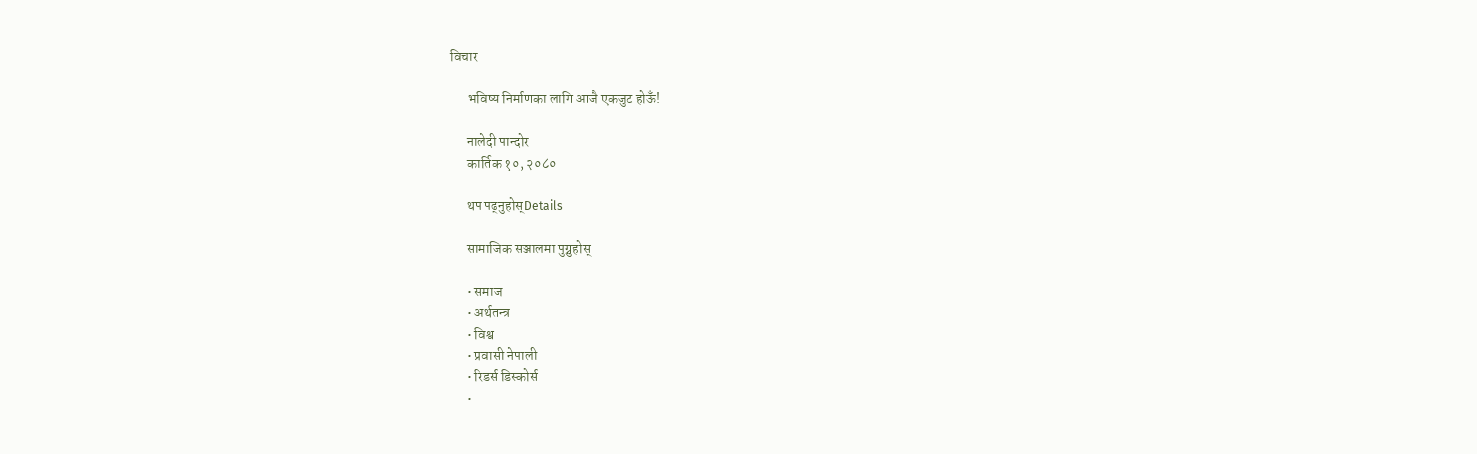विचार

      भविष्य निर्माणका लागि आजै एकजुट होऊँ!

      नालेदी पान्दोर
      कार्तिक १०, २०८०

      थप पढ्नुहोस्Details

      सामाजिक सञ्जालमा पुग्नुहोस्

      • समाज
      • अर्थतन्त्र
      • विश्व
      • प्रवासी नेपाली
      • रिडर्स डिस्कोर्स
      •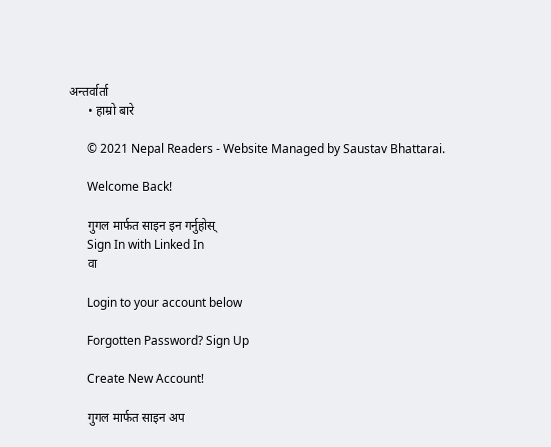अन्तर्वार्ता
      • हाम्रो बारे

      © 2021 Nepal Readers - Website Managed by Saustav Bhattarai.

      Welcome Back!

      गुगल मार्फत साइन इन गर्नुहोस्
      Sign In with Linked In
      वा

      Login to your account below

      Forgotten Password? Sign Up

      Create New Account!

      गुगल मार्फत साइन अप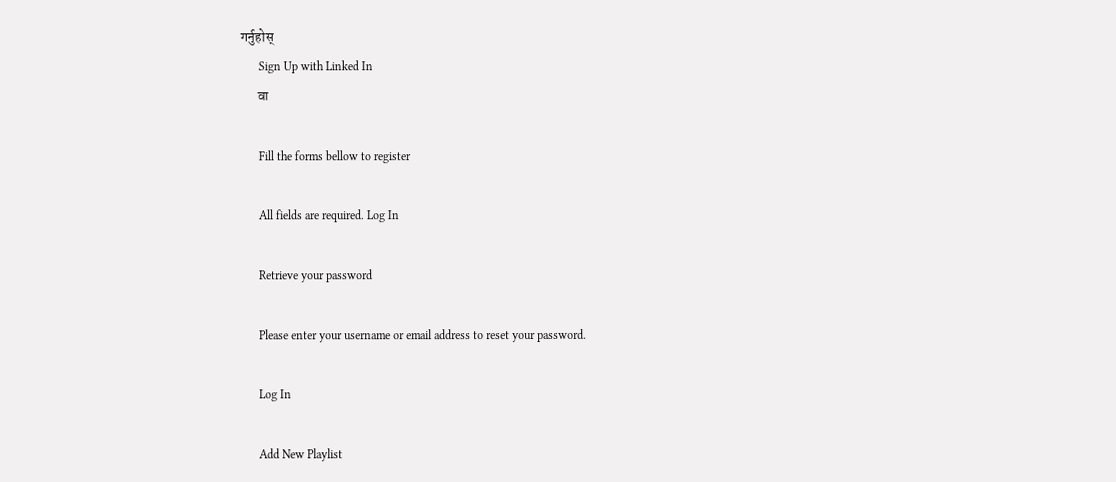गर्नुहोस्
      Sign Up with Linked In
      वा

      Fill the forms bellow to register

      All fields are required. Log In

      Retrieve your password

      Please enter your username or email address to reset your password.

      Log In

      Add New Playlist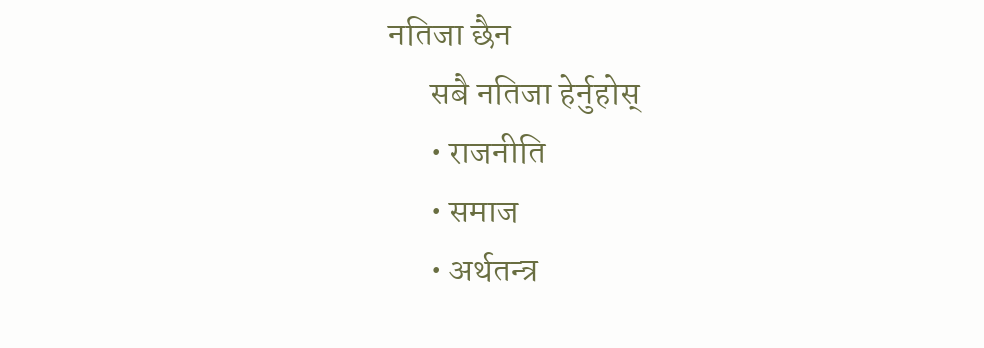नतिजा छैन
      सबै नतिजा हेर्नुहोस्
      • राजनीति
      • समाज
      • अर्थतन्त्र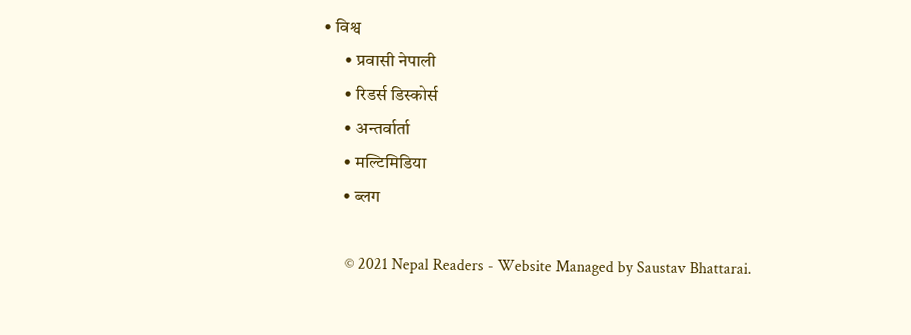• विश्व
      • प्रवासी नेपाली
      • रिडर्स डिस्कोर्स
      • अन्तर्वार्ता
      • मल्टिमिडिया
      • ब्लग

      © 2021 Nepal Readers - Website Managed by Saustav Bhattarai.